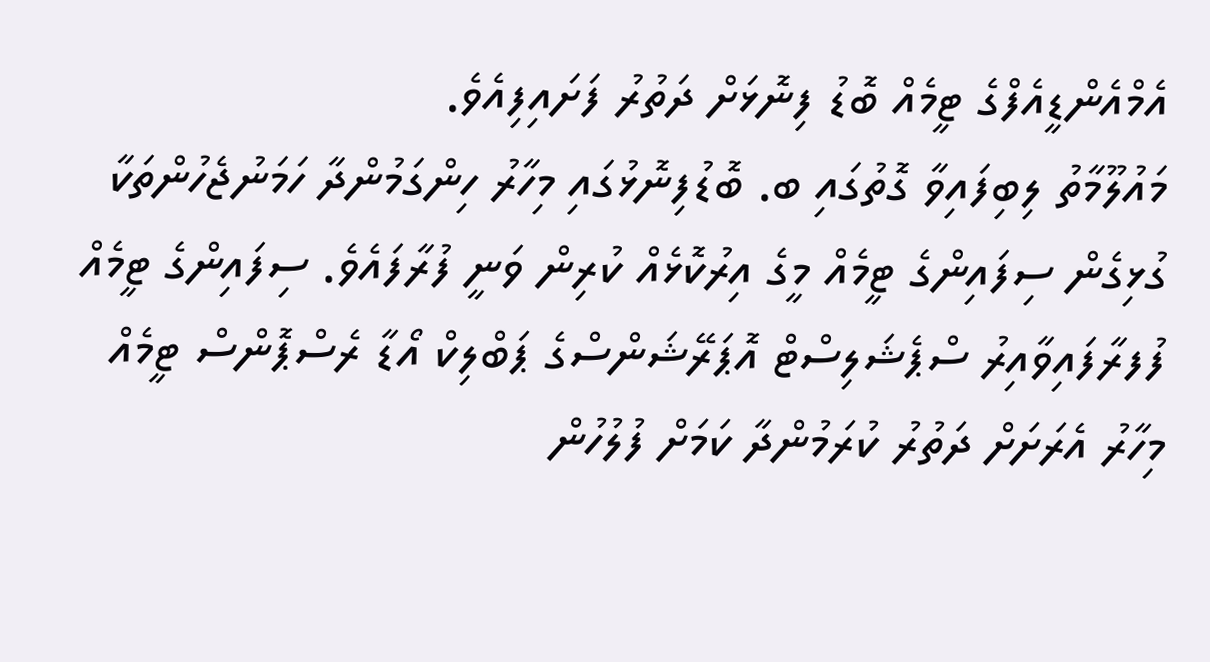އެމްއެންޑީއެފްގެ ޓީމެއް ބޮޑު ފިނޮޅަށް ދަތުރު ފަށައިފިއެވެ.
މައުލޫމާތު ލިބިފައިވާ ގޮތުގައި ބ. ބޮޑުފިނޮޅުގައި މިހާރު ހިންގަމުންދާ ހަމަނުޖެހުންތަކާ ގުޅިގެން ސިފައިންގެ ޓީމެއް މީގެ އިރުކޮޅެއް ކުރިން ވަނީ ފުރާފައެވެ. ސިފައިންގެ ޓީމެއް ފުފރާފައިވާއިރު ސްޕެޝަލިސްޓް އޮޕަރޭޝަންސްގެ ޕަބްލިކް އޯޑާ ރެސްޕޮންސް ޓީމެއް މިހާރު އެރަށަށް ދަތުރު ކުރަމުންދާ ކަމަށް ފުލުހުން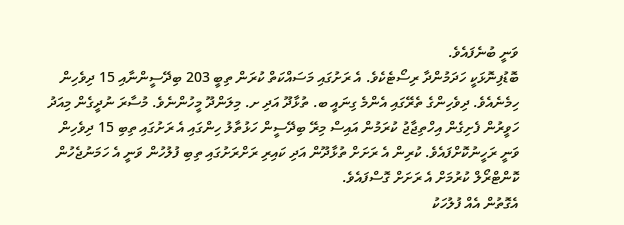ވަނީ ބުނެފައެވެ.
ބޮޑުފިނޮޅަކީ ހަދަމުންދާ ރިސޯޓެކެވެ. އެ ރަށުގައި މަސައްކަތް ކުރަން ތިބީ 203 ބިދޭސީންނާއި 15 ދިވެހިން ހިމެނެއެވެ. ދިވެހިންގެ ތެރޭގައި އެންމެ ގިނައީ ބ. ތުޅާދޫ އަދި ށ. މިލަންދޫ މީހުންނެވެ. މުސާރަ ނުދީގެން މިއަދު ހަވީރުން ފެށިގެން އިހްތިޖާޖު ކުރަމުން އައިސް މިރޭ ބިދޭސީން ހަޅުތާލު ހިންގައި އެ ރަށުގައި ތިބި 15 ދިވެހިން ވަނީ ރަހީނުކޮށްފައެވެ. ކުރިން އެ ރަށަށް ތުޅާދޫން އަދި ކައިރި ރަށްރަށުގައި ތިބި ފުލުހުން ވަނީ އެ ހަމަނުޖެހުން ކޮންޓްރޯލް ކުރުމަށް އެ ރަށަށް ގޮސްފައެވެ.
އެގޮތުން އެއް ފުލުހަކު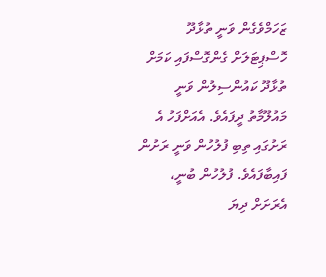ޒަހަމްވެގެން ވަނީ ތުޅާދޫ ހޮސްޕިޓަލަށް ގެންގޮސްފައި ކަމަށް ތުޅާދޫ ކައުންސިލުން ވަނީ މައުލޫމާތު ދީފައެވެ. އެއަށްފަހު އެ ރަށުގައި ތިބި ފުލުހުން ވަނީ ރަށުން ފައިބާފައެވެ. ފުލުހުން ބުނީ، އެރަށަށް ދިޔަ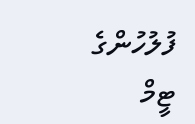ފުލުހުންގެ ޓީމް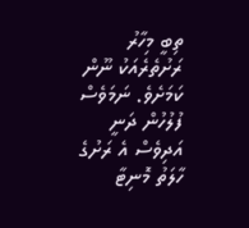ތިބީ މިހާރު ރަށުތެރެއަކު ނޫން ކަމަށެވެ. ނަމަވެސް ފުލުހުން ދަނީ އަދިވެސް އެ ރަށުގެ ހާލަތު މޮނިޓާ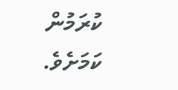ކުރަމުން ކަމަށެވެ.